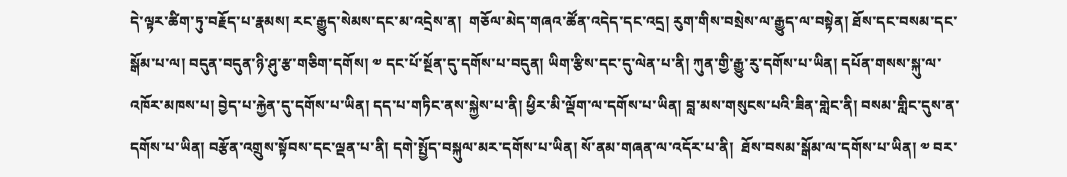དེ་ལྟར་ཚིག་ཏུ་བརྗོད་པ་རྣམས། རང་རྒྱུད་སེམས་དང་མ་འདྲེས་ན།  གཅོལ་མེད་གཞའ་ཚོན་འདེད་དང་འདྲ། རུག་གིས་བསྲེས་ལ་རྒྱུད་ལ་བསྟེན། ཐོས་དང་བསམ་དང་སྒོམ་པ་ལ། བདུན་བདུན་ཉི་ཤུ་རྩ་གཅིག་དགོས། ༧ དང་པོ་སྔོན་དུ་དགོས་པ་བདུན། ཡིག་རྩིས་དང་དུ་ལེན་པ་ནི། ཀུན་གྱི་རྒྱུ་རུ་དགོས་པ་ཡིན། དཔོན་གསས་སྐུ་ལ་འཁོར་མཁས་པ། བྱེད་པ་རྐྱེན་དུ་དགོས་པ་ཡིན། དད་པ་གཏིང་ནས་སྐྱེས་པ་ནི། ཕྱིར་མི་ལྡོག་ལ་དགོས་པ་ཡིན། བླ་མས་གསུངས་པའི་ཟིན་གླེང་ནི། བསམ་གླིང་དུས་ན་དགོས་པ་ཡིན། བརྩོན་འགྲུས་སྟོབས་དང་ལྡན་པ་ནི། དགེ་སྤྱོད་བསྐུལ་མར་དགོས་པ་ཡིན། སོ་ནམ་གཞན་ལ་འདོར་པ་ནི།  ཐོས་བསམ་སྒོམ་ལ་དགོས་པ་ཡིན། ༧ བར་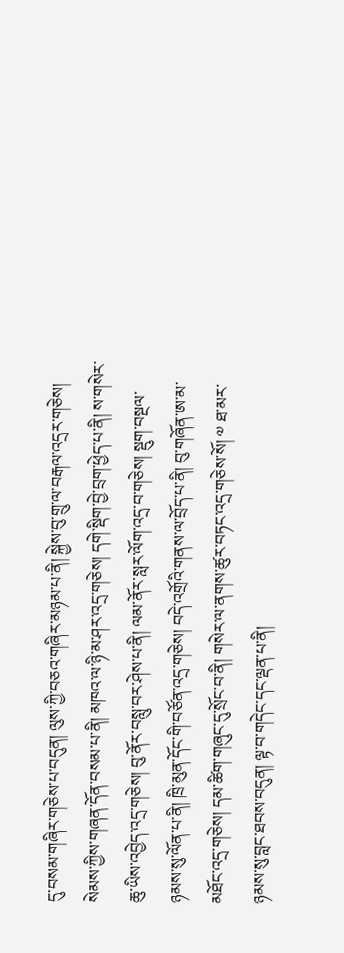དུ་བསམ་གཞིར་གཅེས་པ་བདུན། ལུས་ཀྱི་བཅའ་གཞིར་མཉམ་པ་ནི། སྐྱེས་བུ་གྲུ་ལ་བརྒལ་འདྲར་གཅེས། སེམས་ཀྱིས་གཞན་དོན་བསམ་པ་ནི། མཁའ་ལ་ཉི་མ་ཤར་འདྲ་གཅེས། དགེ་སྡིག་བྱེ་བྲག་ཕྱེད་པ་ནི། ས་གསེར་ཆུ་ཡིས་འབྱེད་འདྲ་གཅེས། བུ་ནོར་བསླུ་བར་ཤེས་པ་ནི། ལམ་ནོར་སླར་ལོག་འདྲ་བ་གཅེས། སྡུག་བསྔལ་ཉམས་སུ་ལོན་པ་ནི། ཁྲི་མུན་དོང་གི་བཙོན་འདྲ་གཅེས། བདེ་འགྲོའི་གནས་ལ་བྲོད་པ་ནི། བུ་གཞོན་ཨ་མ་མཐོང་འདྲ་གཅེས། དམ་ཚིག་གཞུང་དུ་སྲོང་བ་ནི། གསེར་ལ་ནགས་ཚུར་བཏང་འདྲ་གཅེས་སོ། ༧ ཐ་མར་ཉམས་སུ་བླང་ཐབས་བདུན། ལྟ་བ་གདེང་དང་ལྡན་པ་ནི།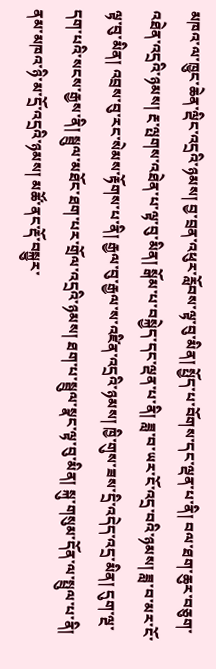མཁའ་ལ་ཁྱུང་ཆེན་ལྡིང་འདྲའི་ཉམས། བྱ་བྲན་འཕུར་རློབས་ལྟ་བུ་མིན། སྤྱོད་པ་བོགས་དང་ལྡན་པ་ནི། བལ་ཐག་ཆུར་བཅུག་འཐེན་འདྲའི་ཉམས། རྔ་ལྤགས་འཐེན་པ་ལྟ་བུ་མིན། སྒོམ་པ་བསྐྱེད་དང་ལྡན་པ་ནི། ཟླ་བ་ཡར་ངོ་འདྲ་བའི་ཉམས། ཟླ་བ་མར་ངོ་ལྟ་བུ་མིན། འབྲས་བུ་རང་སེམས་རྟོགས་པ་ནི། རྒྱལ་བུ་རྒྱལ་ས་འཛིན་འདྲའི་ཉམས། ཁྱི་གུས་ཟས་དྲི་འདེད་འདྲ་མིན། དུག་ལྔ་དག་པའི་སངས་རྒྱས་ནི། སྦྲུལ་མཐོང་ཐག་པར་གྲོལ་འདྲའི་ཉམས། ཐག་པ་སྦྲུལ་སྣང་ལྟ་བུ་མིན། སྐུ་གསུམ་དོན་ལ་སྤྲུལ་པ་ནི། ནམ་མཁའ་ཉི་མ་དྲོ་འདྲའི་ཉམས། མཚོ་ནང་རྡོ་བསྐྱུར་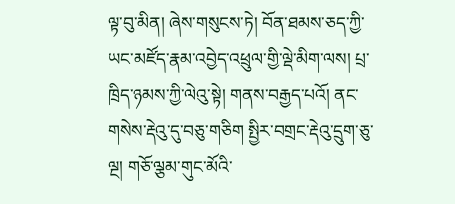ལྟ་བུ་མིན། ཞེས་གསུངས་ཏེ། བོན་ཐམས་ཅད་ཀྱི་ཡང་མཛོད་རྣམ་འབྱེད་འཕྲུལ་གྱི་ལྡེ་མིག་ལས། པྲ་ཁྲིད་ཉམས་ཀྱི་ལེའུ་སྟེ། གནས་བརྒྱད་པའོ། ནང་གསེས་རྡེའུ་དུ་བཅུ་གཅིག སྤྱིར་བགྲང་རྡེའུ་དྲུག་ཅུ་ལྔ། གཅོ་ལྕམ་གུང་མོའི་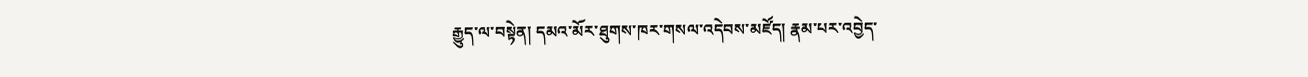རྒྱུད་ལ་བསྟེན། དམའ་མོར་ཐུགས་ཁར་གསལ་འདེབས་མཛོད། རྣམ་པར་འབྱེད་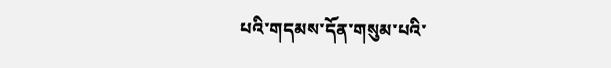པའི་གདམས་དོན་གསུམ་པའི་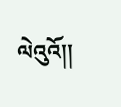ལེའུའོ།།